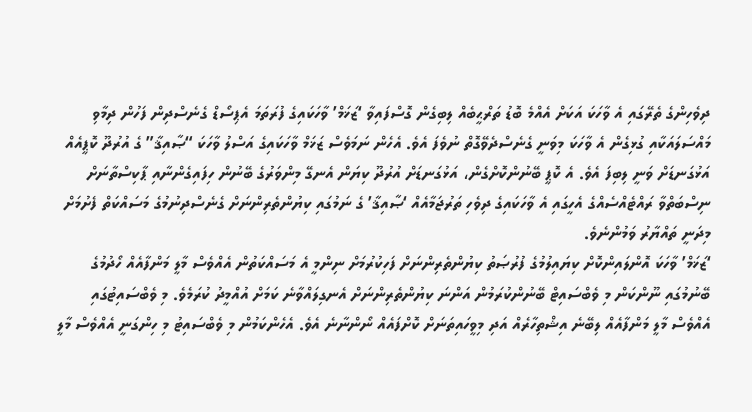ދިވެހިންގެ ތެރޭގައި އެ ވާހަކަ އަކަށް އެއްމެ ބޮޑު ތަރްޙީބެއް ލިބިގެން ގޮސްފައިވާ ‘ޒަޚަމް’ ވާހަކައިގެ ފުރަތަމަ އެޕިސޯޑް ގެނެސްދިން ފަހުން ދިމާވި މައްސަލައަކާއި ގުޅިގެން އެ ވާހަކަ މިވަނީ ގެނެސްދެވޭގޮތް ނުވެފަ އެވެ. އެހެން ނަމަވެސް ޒަޚަމް ވާހަކައިގެ އަސްލު ވާހަކަ “ޞާއިޤާ” ގެ އުރުދޫ ކޮޕީއެއް އަޅުގަނޑަށް ވަނީ ލިބިފަ އެވެ. އެ ކޮޕީ ބޭނުންކޮށްގެން، އަޅުގަނޑަށް އުރުދޫ ކިޔަން އެނގޭ މިންވަރުގެ ބޭނުން ހިފައިގެންނާއި ޕާކިސްތާނަށް ނިސްބަތްވާ ރައްޓެއްސެއްގެ އެހީގައި އެ ވާހަކައިގެ ދިވެހި ތަރުޖަމާއެއް ‘ޞާއިޤާ’ ގެ ނަމުގައި ކިޔުންތެރިންނަށް ގެނެސްދިނުމުގެ މަސައްކަތް ފެށުމަށް މިދަނީ ތައްޔާރު ވަމުންނެވެ.
‘ޒަޚަމް’ ވާހަކަ އޮންލައިންކޮށް ކިޔައިލުމުގެ ފުރުޞަތު ކިޔުންތެރިންނަށް ފަހިކުރުމަށް ނިންމީ އެ މަސައްކަތުން އެއްވެސް މާލީ މަންފާއެއް ހޯދުމުގެ ބޭނުމުގައި ނޫންކަން މި ވެބްސައިޓް ބޭނުންކުރަމުން އަންނަ ކިޔުންތެރިންނަށް އެނގިލައްވާނެ ކަމަށް އުއްމީދު ކުރަމެވެ. މި ވެބްސައިޓުގައި އެއްވެސް މާލީ މަންފާއެއް ލިބޭނެ އިޝްތިހާރެއް އަދި މިވީހައިތަނަށް ކޮށްފައެއް ނޯންނާނެ އެވެ. އެހެންކަމުން މި ވެބްސައިޓު މި ހިންގަނީ އެއްވެސް މާލީ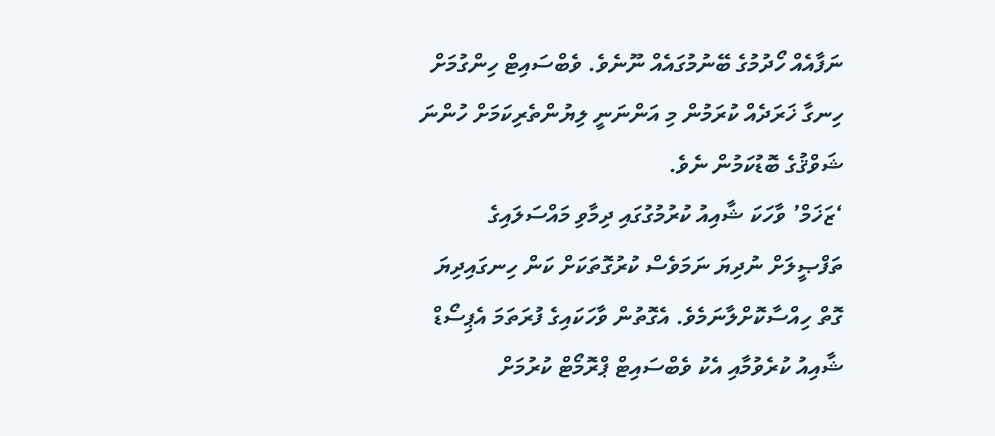ނަފާއެއް ހޯދުމުގެ ބޭނުމުގައެއް ނޫނެވެ. ވެބްސައިޓް ހިންގުމަށް ހިނގާ ޚަރަދެއް ކުރަމުން މި އަންނަނީ ލިޔުންތެރިކަމަށް ހުންނަ ޝަވްޤުގެ ބޮޑުކަމުން ނެވެ.
‘ޒަޚަމް’ ވާހަކަ ޝާއިއު ކުރުމުގުގައި ދިމާވި މައްސަލައިގެ ތަފްޞީލަށް ނުދިޔަ ނަމަވެސް ކުރުގޮތަކަށް ކަން ހިނގައިދިޔަ ގޮތް ހިއްސާކޮށްލާނަމެވެ. އެގޮތުން ވާހަކައިގެ ފުރަތަމަ އެޕިސޯޑް ޝާއިއު ކުރެވުމާއި އެކު ވެބްސައިޓް ޕްރޮމޯޓް ކުރުމަށް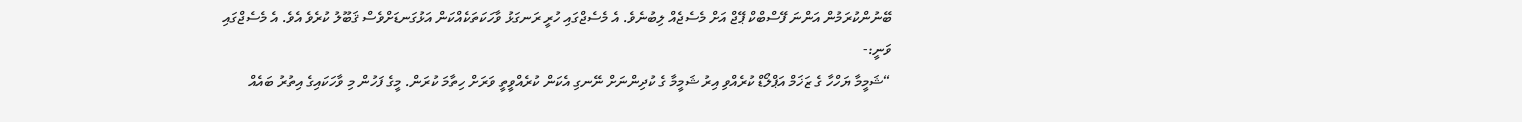ބޭނުންކުރަމުން އަންނަ ފޭސްބްކް ޕޭޖް އަށް މެސެޖެއް ލިބުނެވެ. އެ މެސެޖްގައި ހުރީ ރަނގަޅު ވާހަކަތަކެއްކަން އަޅުގަނޑަށްވެސް ޤަބޫލު ކުރެވެ އެވެ. އެ މެސެޖްގައި ވަނީ:-
“ޝަމީމާ ޔަހްހާ ގެ ޒަޚަމް އަޕްލޯޑް ކުރެއްވި އިރު ޝަމީމާ ގެ ކުދިންނަށް ނޭނގި އެކަން ކުރެއްވީތީ ވަރަށް ހިތާމަ ކުރަން. މީގެ ފަހުން މި ވާހަކައިގެ އިތުރު ބައެއް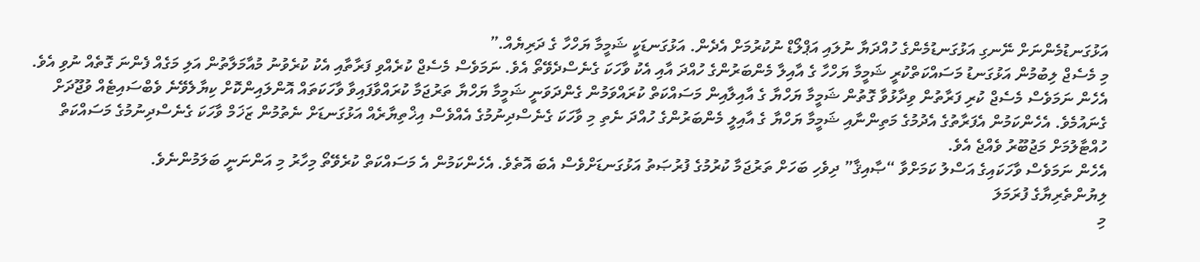އަޅުގަނޑުމެންނަށް ނޭނގި އަޅުގަނޑުމެންގެ ހުއްދަޔާ ނުލައި އަޕްލޯޑް ނުކުރުމަށް އެދެން. އަޅުގަނޑަކީ ޝަމީމާ ޔަހްހާ ގެ ދަރިޔެއް.”
މި މެސެޖް ލިބުމުން އަޅުގަނޑު މަސައްކަތްކުރީ ޝަމީމާ ޔަހްހާ ގެ އާއިލާ މެންބަރުންގެ ހުއްދަ އާއި އެކު ވާހަކަ ގެނެސްދެވޭތޯ އެވެ. ނަމަވެސް މެސެޖް ކުރެއްވި ފަރާތާއި އެކު ކުރެވުނު މުއާމަލާތުން އަލި މަގެއް ފެންނަ ގޮތެއް ނުވި އެވެ. އެހެން ނަމަވެސް މެސެޖް ކުރި ފަރާތުން ވިދާޅުވާ ގޮތުން ޝަމީމާ ޔަހްޔާ ގެ އާއިލާއިން މަސައްކަތް ކުރައްވަމުން ގެންދަވަނީ ޝަމީމާ ޔަހްޔާ ތަރުޖަމާ ކުރައްވާފައިވާ ވާހަކަތައް އޮންލައިންކޮށް ކިޔާލެވޭނެ ވެބްސައިޓެއް ވުޖޫދަށް ގެނައުމެވެ. އެހެންކަމުން އެފަރާތުގެ އެދުމުގެ މަތިންނާއި ޝަމީމާ ޔަހްޔާ ގެ އާއިލީ މެންބަރުންގެ ހުއްދަ ނެތި މި ވާހަކަ ގެނެސްދިނުމުގެ އެއްވެސް އިޚްތިޔާރެއް އަޅުގަނޑަށް ނެތުމުން ޒަޚަމް ވާހަކަ ގެނެސްދިނުމުގެ މަސައްކަތް ހުއްޓާލުމަށް މަޖުބޫރު ވެއްޖެ އެވެ.
އެހެން ނަމަވެސް ވާހަކައިގެ އަސްލު ކަމަށްވާ “ޞާއިޤާ” ދިވެހި ބަހަށް ތަރުޖަމާ ކުރުމުގެ ފުރުޞަތު އަޅުގަނޑަށްވެސް އެބަ އޮތެވެ. އެހެންކަމުން އެ މަސައްކަތް ކުރެވޭތޯ މިހާރު މި އަންނަނީ ބަލަމުންނެވެ.
ލިޔުންތެރިޔާގެ ފުރަމަލަ
މި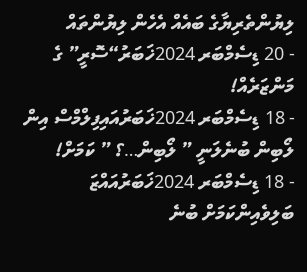ލިޔުންތެރިޔާގެ ބައެއް އެހެން ލިޔުންތައް
- 20 ޑިސެމްބަރ 2024ޚަބަރު“ސޮރީ” ގެ މަންޒަރެއް!
- 18 ޑިސެމްބަރ 2024ޚަބަރުއައިފިލްމްސް އިން ލޯބިން ބުނެލަނީ ” ލޯބިން…؟ ” ކަމަށް!
- 18 ޑިސެމްބަރ 2024ޚަބަރުއައްޒަ ބަލިވެއިންކަމަށް ބުނެ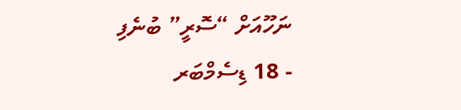ނަހޫއަށް “ސޮރީ” ބުނެފި
- 18 ޑިސެމްބަރ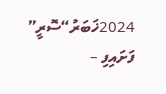2024ޚަބަރު“ސޮރީ” ފަށައިފި –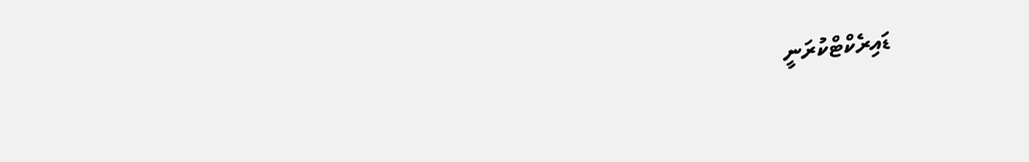ޑައިރެކްޓްކުރަނީ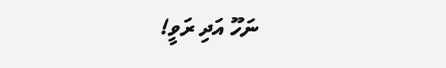ނަހޫ އަދި ރަވީ!